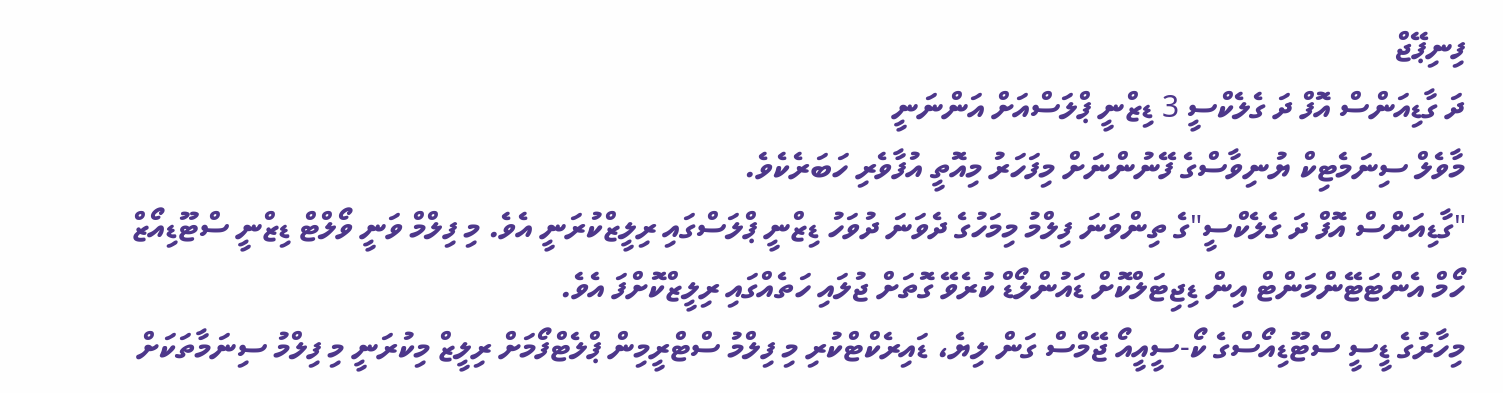ފިނިޕޭޖް
ދަ ގާޑިއަންސް އޮފް ދަ ގެލެކްސީ 3 ޑިޒްނީ ޕްލަސްއަށް އަންނަނީ
މާވެލް ސިނަމެޓިކް ޔުނިވާސްގެ ފޭނުންނަށް މިފަހަރު މިއޮތީ އުފާވެރި ހަބަރެކެވެ.
"ގާޑިއަންސް އޮފް ދަ ގެލެކްސީ"ގެ ތިންވަނަ ފިލްމު މިމަހުގެ ދެވަނަ ދުވަހު ޑިޒްނީ ޕްލަސްގައި ރިލީޒްކުރަނީ އެވެ. މި ފިލްމް ވަނީ ވޯލްޓް ޑިޒްނީ ސްޓޫޑިއޯޒް ހޯމް އެންޓަޓޭންމަންޓް އިން ޑިޖިޓަލްކޮށް ޑައުންލޯޑް ކުރެވޭ ގޮތަށް ޖުލައި ހަތެއްގައި ރިލީޒްކޮށްފަ އެވެ.
މިހާރުގެ ޑީސީ ސްޓޫޑިއޯސްގެ ކޯ-ސީއީއޯ ޖޭމްސް ގަން ލިޔެ، ޑައިރެކްޓްކުރި މި ފިލްމު ސްޓްރީމިން ޕްލެޓްފޯމަށް ރިލީޒް މިކުރަނީ މި ފިލްމު ސިނަމާތަކަށް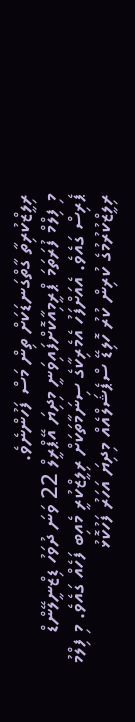ރިލީޒްކުރިތާ ގާތްގަނޑަކަށް ތިން މަސް ފަހުންނެވެ.
މި ފިލްމް ފުރަތަމަ ޕްރީމިއާކޮށްފައިވަނީ މިދިޔަ އޭޕްރީލް 22 ވަނަ ދުވަހު ޑިޒްނީލޭންޑް ޕެރިސް ގައެވެ. އެއަށްފަހު އެމެރިކާގެ ސިނަމާތަކަށް ރިލީޒްކުރީ މެއިބ ފަހެއް ގައެވެ. މި ފިލްމު ރިލީޒްކުރުމުގެ ކުރިން ކުރު ހޮލިޑޭ ސްޕެޝަލްއެއް މިދިޔަ އަހަރު ފަހުކޮޅު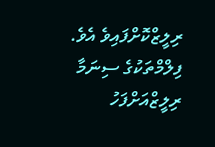ރިލީޒްކޮށްފައިވެ އެވެ.
ފިލްމްތަކުގެ ސިނަމާ ރިލީޒްއަށްފަހު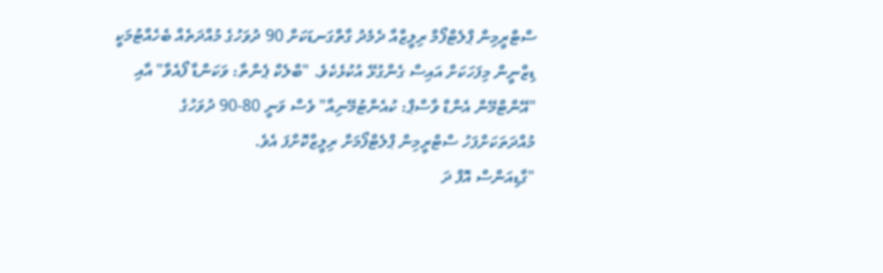ސްޓްރީމިން ޕްލެޓްފޯމް ރިލީޒްއާ ދެމެދު ގާތްގަނޑަކަށް 90 ދުވަހުގެ މުއްދަތެއް ބެހެއްޓުމަކީ ޑިޒްނީން މިފަހަކަށް އައިސް ގެންގުޅޭ އުކުޅެކެވެ. "ބްލެކް ޕެންތާ: ވަކަންޑާ ފޯއެވާ" އާއި "އޭންޓްމޭން އެންޑް ވާސްޕް: ކުއެންޓުމޭނިއާ" ވެސް ވަނީ 80-90 ދުވަހުގެ މުއްދަތަކަށްފަހު ސްޓްރީމިން ޕްލެޓްފޯމަށް ރިލީޒްކޮށްފަ އެވެ.
"ގާޑިއަންސް އޮފް ދަ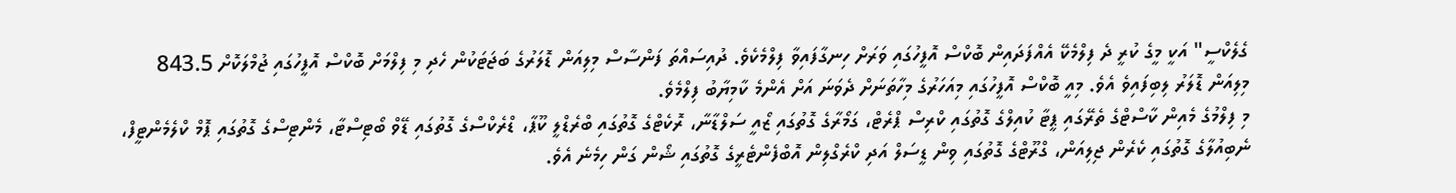ގެލެކްސީ" އަކީ މީގެ ކުރީ ދެ ފިލްމެކޭ އެއްފަދައިން ބޮކްސް އޮފީހުގައި ވަރަށް ހިނގާފައިވާ ފިލްމެކެވެ. ދުއިސައްތަ ފަންސާސް މިލިއަން ޑޮލަރުގެ ބަޖަޓަކުން ހެދި މި ފިލްމަށް ބޮކްސް އޮފީހުގައި ޖުމްލަކޮށް 843.5 މިލިއަން ޑޮލަރު ލިބިފައިވެ އެވެ. މިއީ ބޮކްސް އޮފީހުގައި މިއަހަރުގެ މިހާތަނަށް ދެވަނަ އަށް އެންމެ ކާމިޔާބު ފިލްމެވެ.
މި ފިލްމުގެ މެއިން ކާސްޓްގެ ތެރޭގައި ޕީޓާ ކުއިލްގެ ގޮތުގައި ކްރިސް ޕްރެޓް، ގަމޯރާގެ ގޮތުގައި ޒޯއީ ސަލްޑާނާ، ރޮކެޓްގެ ގޮތުގައި ބްރެޑްލީ ކޫޕާ، ޑްރެކްސްގެ ގޮތުގައި ޑޭވް ބޯޓިސްޓާ، މެންޓިސްގެ ގޮތުގައި ޕޮމް ކްލެމެންޓީފް، ނެބިއުލާގެ ގޮތުގައި ކެރެން ޖިލިއަން، ގްރޫޓްގެ ގޮތުގައި ވިން ޑީސަލް އަދި ކްރެގްލިން އޮބްފެންޓެރީގެ ގޮތުގައި ޝޯން ގަން ހިމެނެ އެވެ.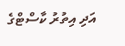އަދި އިތުރު ކާސްޓްގެ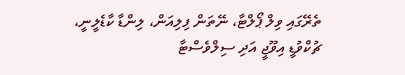ތެރޭގައި ވިލް ޕޯލްޓާ، ނޭތަން ފިލިއަން، ލިންޑާ ކާޑެލީނީ، ޗުކްވުޑީ އިވޫޖީ އަދި ސިލްވެސްޓާ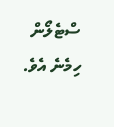ސްޓެލޯން ހިމެނެ އެވެ.